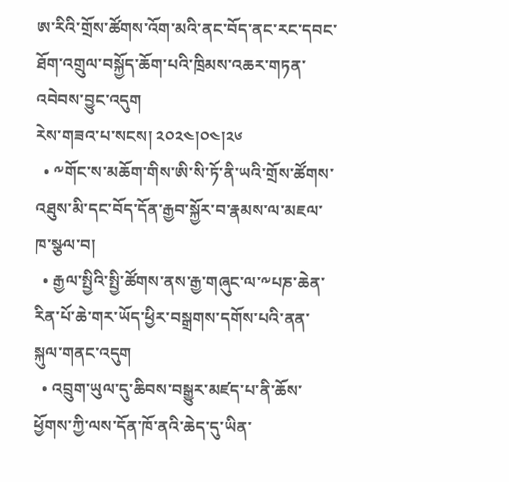ཨ་རིའི་གྲོས་ཚོགས་འོག་མའི་ནང་བོད་ནང་རང་དབང་ཐོག་འགྲུལ་བསྐྱོད་ཆོག་པའི་ཁྲིམས་འཆར་གཏན་འབེབས་བྱུང་འདུག
རེས་གཟའ་པ་སངས། ༢༠༢༤།༠༤།༢༦
  • ༸གོང་ས་མཆོག་གིས་ཨི་སི་ཏོ་ནི་ཡའི་གྲོས་ཚོགས་འཐུས་མི་དང་བོད་དོན་རྒྱབ་སྐྱོར་བ་རྣམས་ལ་མཇལ་ཁ་སྩལ་བ།
  • རྒྱལ་སྤྱིའི་སྤྱི་ཚོགས་ནས་རྒྱ་གཞུང་ལ་༸པཎ་ཆེན་རིན་པོ་ཆེ་གར་ཡོད་ཕྱིར་བསྒྲགས་དགོས་པའི་ནན་སྐུལ་གནང་འདུག
  • འབྲུག་ཡུལ་དུ་ཆིབས་བསྒྱུར་མཛད་པ་ནི་ཆོས་ཕྱོགས་ཀྱི་ལས་དོན་ཁོ་ནའི་ཆེད་དུ་ཡིན་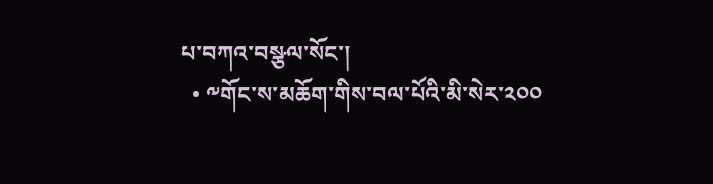པ་བཀའ་བསྩལ་སོང་།
  • ༸གོང་ས་མཆོག་གིས་བལ་པོའི་མི་སེར་༢༠༠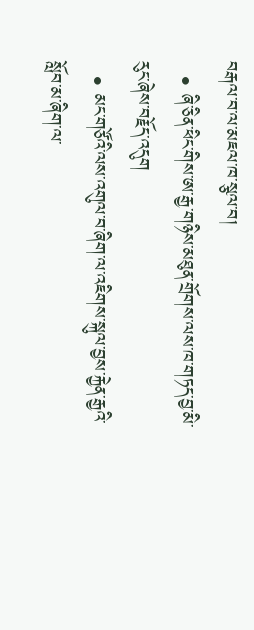བརྒལ་བ་ལ་མཇལ་ཁ་སྩལ་བ།
  • ཞི་ཅིན་ཕིང་གིས་ཨ་རྒྱ་གཉིས་མཐུན་གྲོགས་ལས་ཁ་གཏད་བྱ་མི་རུང་ཞེས་བརྗོད་འདུག
  • མང་གཙོའི་ལས་འགུལ་བ་ཞིག་ལ་འཇིགས་སྐུལ་བྱས་རྐྱེན་རྒྱའི་སློབ་མ་ཞིག་ལ་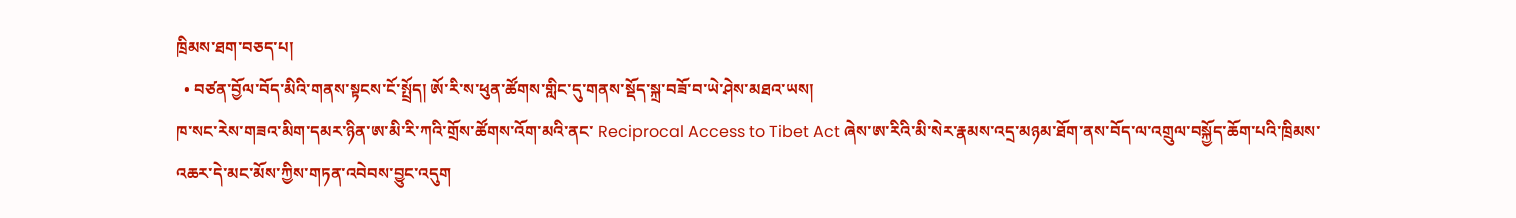ཁྲིམས་ཐག་བཅད་པ།
  • བཙན་བྱོལ་བོད་མིའི་གནས་སྟངས་ངོ་སྤྲོད། ཨོ་རི་ས་ཕུན་ཚོགས་གླིང་དུ་གནས་སྡོད་སྐྲ་བཟོ་བ་ཡེ་ཤེས་མཐའ་ཡས།
ཁ་སང་རེས་གཟའ་མིག་དམར་ཉིན་ཨ་མི་རི་ཀའི་གྲོས་ཚོགས་འོག་མའི་ནང་ Reciprocal Access to Tibet Act ཞེས་ཨ་རིའི་མི་སེར་རྣམས་འདྲ་མཉམ་ཐོག་ནས་བོད་ལ་འགྲུལ་བསྐྱོད་ཆོག་པའི་ཁྲིམས་འཆར་དེ་མང་མོས་ཀྱིས་གཏན་འབེབས་བྱུང་འདུག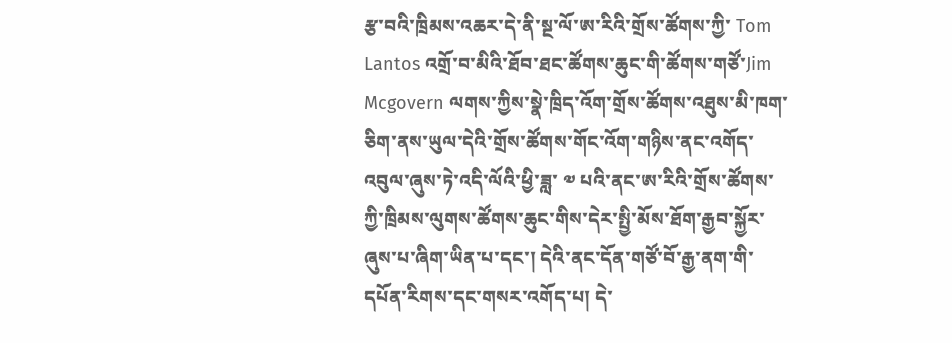རྩ་བའི་ཁྲིམས་འཆར་དེ་ནི་སྔ་ལོ་ཨ་རིའི་གྲོས་ཚོགས་ཀྱི་ Tom Lantos འགྲོ་བ་མིའི་ཐོབ་ཐང་ཚོགས་ཆུང་གི་ཚོགས་གཙོ་Jim Mcgovern ལགས་ཀྱིས་སྣེ་ཁྲིད་འོག་གྲོས་ཚོགས་འཐུས་མི་ཁག་ཅིག་ནས་ཡུལ་དེའི་གྲོས་ཚོགས་གོང་འོག་གཉིས་ནང་འགོད་འབུལ་ཞུས་ཏེ་འདི་ལོའི་ཕྱི་ཟླ་ ༧ པའི་ནང་ཨ་རིའི་གྲོས་ཚོགས་ཀྱི་ཁྲིམས་ལུགས་ཚོགས་ཆུང་གིས་དེར་སྤྱི་མོས་ཐོག་རྒྱབ་སྐྱོར་ཞུས་པ་ཞིག་ཡིན་པ་དང་། དེའི་ནང་དོན་གཙོ་བོ་རྒྱ་ནག་གི་དཔོན་རིགས་དང་གསར་འགོད་པ། དེ་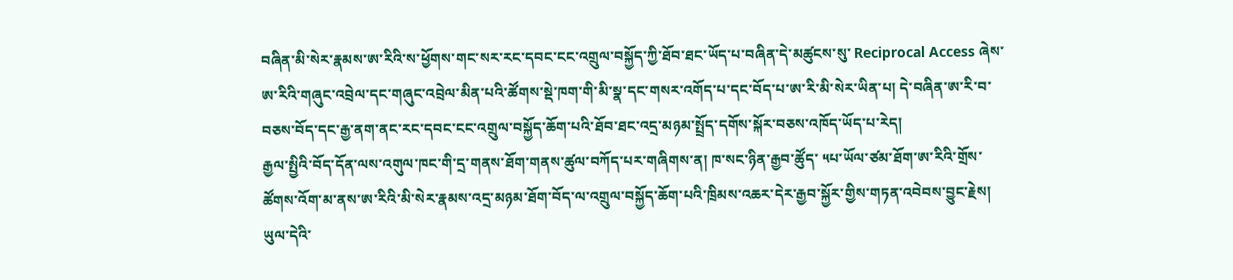བཞིན་མི་སེར་རྣམས་ཨ་རིའི་ས་ཕྱོགས་གང་སར་རང་དབང་ངང་འགྲུལ་བསྐྱོད་ཀྱི་ཐོབ་ཐང་ཡོད་པ་བཞིན་དེ་མཚུངས་སུ་ Reciprocal Access ཞེས་ཨ་རིའི་གཞུང་འབྲེལ་དང་གཞུང་འབྲེལ་མིན་པའི་ཚོགས་སྡེ་ཁག་གི་མི་སྣ་དང་གསར་འགོད་པ་དང་བོད་པ་ཨ་རི་མི་སེར་ཡིན་པ། དེ་བཞིན་ཨ་རི་བ་བཅས་བོད་དང་རྒྱ་ནག་ནང་རང་དབང་ངང་འགྲུལ་བསྐྱོད་ཆོག་པའི་ཐོབ་ཐང་འདྲ་མཉམ་སྤྲོད་དགོས་སྐོར་བཅས་འཁོད་ཡོད་པ་རེད།
རྒྱལ་སྤྱིའི་བོད་དོན་ལས་འགུལ་ཁང་གི་དྲ་གནས་ཐོག་གནས་ཚུལ་བཀོད་པར་གཞིགས་ན། ཁ་སང་ཉིན་རྒྱབ་ཚོུད་ ༥པ་ཡོལ་ཙམ་ཐོག་ཨ་རིའི་གྲོས་ཚོགས་འོག་མ་ནས་ཨ་རིའི་མི་སེར་རྣམས་འདྲ་མཉམ་ཐོག་བོད་ལ་འགྲུལ་བསྐྱོད་ཆོག་པའི་ཁྲིམས་འཆར་དེར་རྒྱབ་སྐྱོར་གྱིས་གཏན་འབེབས་བྱུང་རྗེས། ཡུལ་དེའི་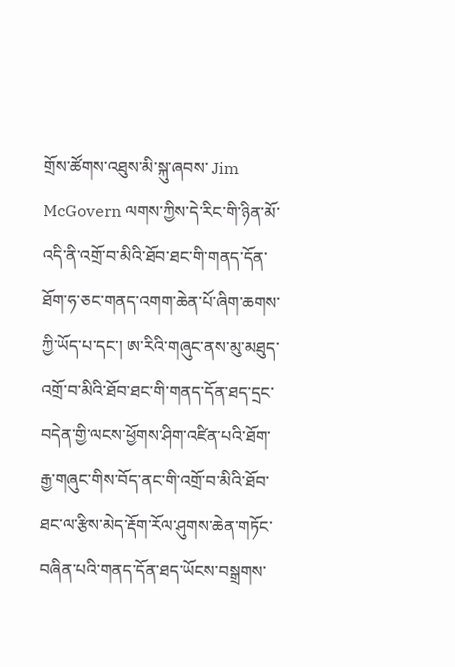གྲོས་ཚོགས་འཐུས་མི་སྐུ་ཞབས་ Jim McGovern ལགས་ཀྱིས་དེ་རིང་གི་ཉིན་མོ་འདི་ནི་འགྲོ་བ་མིའི་ཐོབ་ཐང་གི་གནད་དོན་ཐོག་ཧ་ཅང་གནད་འགག་ཆེན་པོ་ཞིག་ཆགས་ཀྱི་ཡོད་པ་དང་། ཨ་རིའི་གཞུང་ནས་མུ་མཐུད་འགྲོ་བ་མིའི་ཐོབ་ཐང་གི་གནད་དོན་ཐད་དྲང་བདེན་གྱི་ལངས་ཕྱོགས་ཤིག་འཛིན་པའི་ཐོག་རྒྱ་གཞུང་གིས་བོད་ནང་གི་འགྲོ་བ་མིའི་ཐོབ་ཐང་ལ་རྩིས་མེད་རྡོག་རོལ་ཤུགས་ཆེན་གཏོང་བཞིན་པའི་གནད་དོན་ཐད་ཡོངས་བསྒྲགས་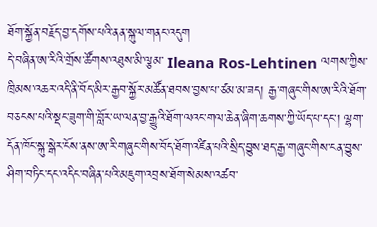ཐོག་སྐྱོན་བརྗོད་བྱ་དགོས་པའི་ནན་སྐུལ་གནང་འདུག
དེ་བཞིན་ཨ་རིའི་གྲོས་ཚོགས་འཐུས་མི་ལྕམ་ Ileana Ros-Lehtinen ལགས་ཀྱིས་ཁྲིམས་འཆར་འདི་ནི་བོད་མིར་རྒྱབ་སྐྱོར་མཚོན་ཐབས་བྱས་པ་ཙམ་མ་ཟད། རྒྱ་གཞུང་གིས་ཨ་རིའི་ཐོག་བཅངས་པའི་སྡང་ཟུག་གི་བློར་ཡ་ལན་བྱ་རྒྱུའི་ཐོག་ལའང་གལ་ཆེན་ཞིག་ཆགས་ཀྱི་ཡོད་པ་དང་། ལྷག་དོན་ཁོང་སྐུ་སྒེར་ངོས་ནས་ཨ་རི་གཞུང་གིས་བོད་ཐོག་འཛིན་པའི་སྲིད་བྱུས་ཐད་རྒྱ་གཞུང་གིས་ངན་བྱུས་ཤིག་བཏིང་དང་འདིང་བཞིན་པའི་མཇུག་འབྲས་ཐོག་སེམས་འཚབ་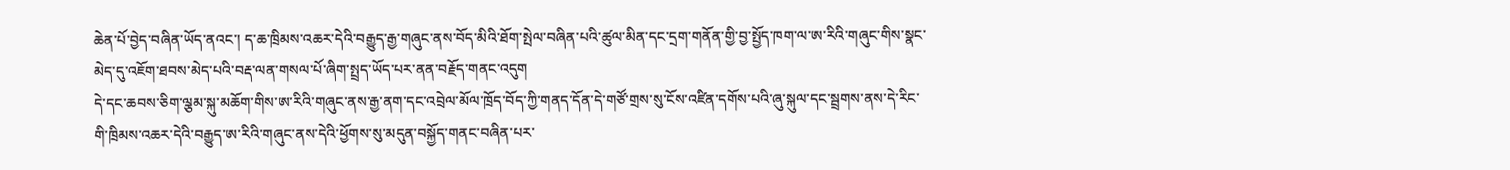ཆེན་པོ་བྱེད་བཞིན་ཡོད་ནའང་། ད་ཆ་ཁྲིམས་འཆར་དེའི་བརྒྱུད་རྒྱ་གཞུང་ནས་བོད་མིའི་ཐོག་སྤེལ་བཞིན་པའི་ཚུལ་མིན་དང་དྲག་གནོན་གྱི་བྱ་སྤྱོད་ཁག་ལ་ཨ་རིའི་གཞུང་གིས་སྣང་མེད་དུ་འཇོག་ཐབས་མེད་པའི་བརྡ་ལན་གསལ་པོ་ཞིག་སྤྲད་ཡོད་པར་ནན་བརྗོད་གནང་འདུག
དེ་དང་ཆབས་ཅིག་ལྕམ་སྐུ་མཆོག་གིས་ཨ་རིའི་གཞུང་ནས་རྒྱ་ནག་དང་འབྲེལ་མོལ་ཁྲོད་བོད་ཀྱི་གནད་དོན་དེ་གཙོ་གྲས་སུ་ངོས་འཛིན་དགོས་པའི་ཞུ་སྐུལ་དང་སྦྲགས་ནས་དེ་རིང་གི་ཁྲིམས་འཆར་དེའི་བརྒྱུད་ཨ་རིའི་གཞུང་ནས་དེའི་ཕྱོགས་སུ་མདུན་བསྐྱོད་གནང་བཞིན་པར་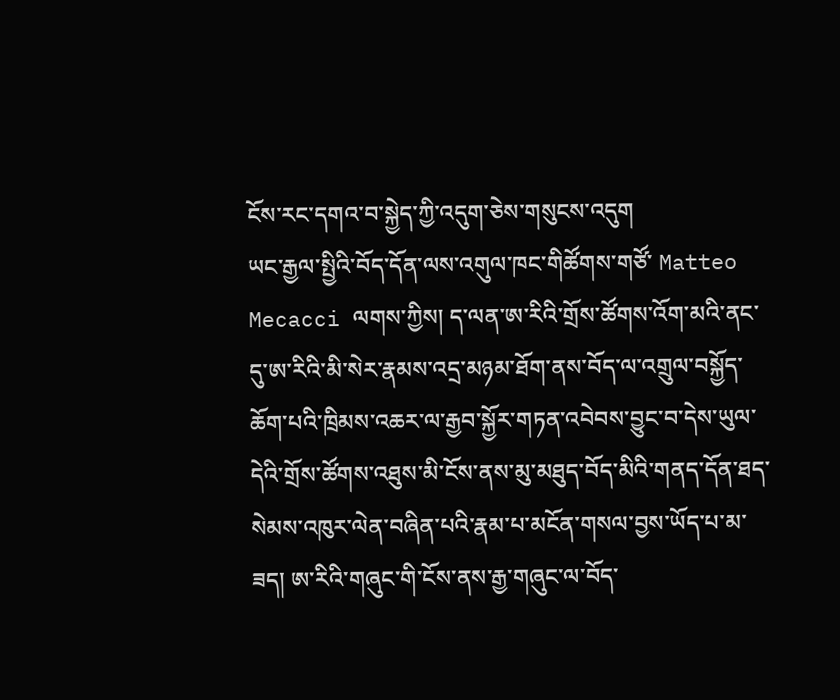ངོས་རང་དགའ་བ་སྐྱེད་ཀྱི་འདུག་ཅེས་གསུངས་འདུག
ཡང་རྒྱལ་སྤྱིའི་བོད་དོན་ལས་འགུལ་ཁང་གིཚོགས་གཙོ་ Matteo Mecacci ལགས་ཀྱིས། ད་ལན་ཨ་རིའི་གྲོས་ཚོགས་འོག་མའི་ནང་དུ་ཨ་རིའི་མི་སེར་རྣམས་འདྲ་མཉམ་ཐོག་ནས་བོད་ལ་འགྲུལ་བསྐྱོད་ཆོག་པའི་ཁྲིམས་འཆར་ལ་རྒྱབ་སྐྱོར་གཏན་འབེབས་བྱུང་བ་དེས་ཡུལ་དེའི་གྲོས་ཚོགས་འཐུས་མི་ངོས་ནས་མུ་མཐུད་བོད་མིའི་གནད་དོན་ཐད་སེམས་འཁུར་ལེན་བཞིན་པའི་རྣམ་པ་མངོན་གསལ་བྱས་ཡོད་པ་མ་ཟད། ཨ་རིའི་གཞུང་གི་ངོས་ནས་རྒྱ་གཞུང་ལ་བོད་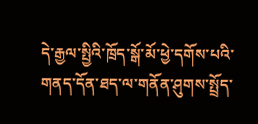དེ་རྒྱལ་སྤྱིའི་ཁྲོད་སྒོ་མོ་ཕྱེ་དགོས་པའི་གནད་དོན་ཐད་ལ་གནོན་ཤུགས་སྤྲོད་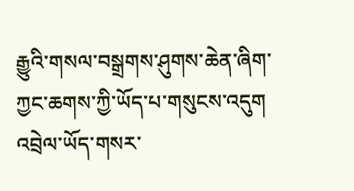རྒྱུའི་གསལ་བསྒྲགས་ཤུགས་ཆེན་ཞིག་ཀྱང་ཆགས་ཀྱི་ཡོད་པ་གསུངས་འདུག
འབྲེལ་ཡོད་གསར་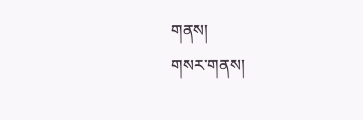གནས།
གསར་གནས།